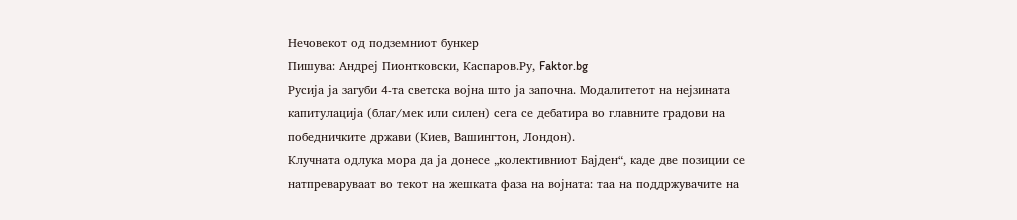Нечовекот од подземниот бункер
Пишува: Андреј Пионтковски, Каспаров.Ру, Faktor.bg
Русија ја загуби 4-та светска војна што ја започна. Модалитетот на нејзината капитулација (благ/мек или силен) сега се дебатира во главните градови на победничките држави (Киев, Вашингтон, Лондон).
Клучната одлука мора да ја донесе „колективниот Бајден“, каде две позиции се натпреваруваат во текот на жешката фаза на војната: таа на поддржувачите на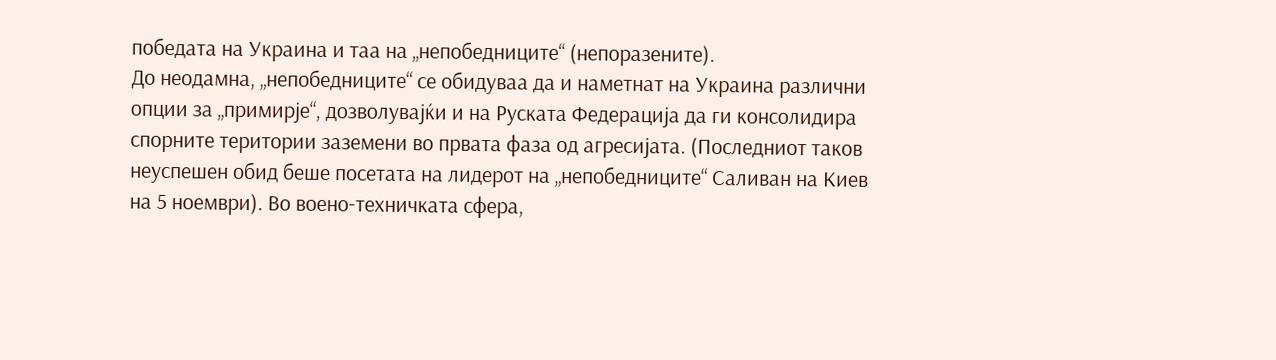победата на Украина и таа на „непобедниците“ (непоразените).
До неодамна, „непобедниците“ се обидуваа да и наметнат на Украина различни опции за „примирје“, дозволувајќи и на Руската Федерација да ги консолидира спорните територии заземени во првата фаза од агресијата. (Последниот таков неуспешен обид беше посетата на лидерот на „непобедниците“ Саливан на Киев на 5 ноември). Во воено-техничката сфера,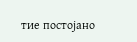тие постојано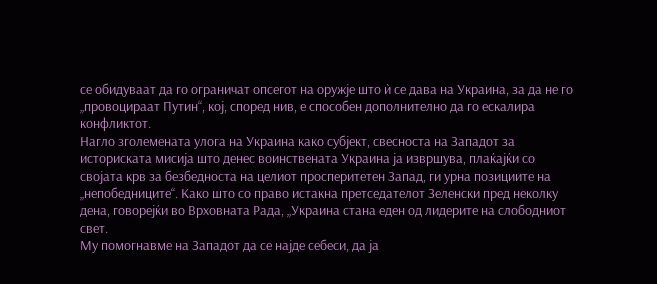се обидуваат да го ограничат опсегот на оружје што ѝ се дава на Украина, за да не го „провоцираат Путин“, кој, според нив, е способен дополнително да го ескалира конфликтот.
Нагло зголемената улога на Украина како субјект, свесноста на Западот за историската мисија што денес воинствената Украина ја извршува, плаќајќи со својата крв за безбедноста на целиот просперитетен Запад, ги урна позициите на „непобедниците“. Како што со право истакна претседателот Зеленски пред неколку дена, говорејќи во Врховната Рада, „Украина стана еден од лидерите на слободниот свет.
Му помогнавме на Западот да се најде себеси, да ја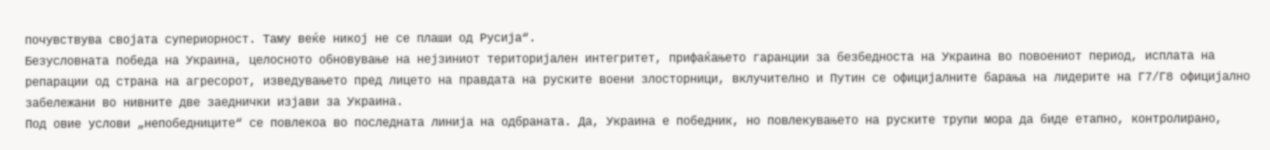почувствува својата супериорност. Таму веќе никој не се плаши од Русија“.
Безусловната победа на Украина, целосното обновување на нејзиниот територијален интегритет, прифаќањето гаранции за безбедноста на Украина во повоениот период, исплата на репарации од страна на агресорот, изведувањето пред лицето на правдата на руските воени злосторници, вклучително и Путин се официјалните барања на лидерите на Г7/Г8 официјално забележани во нивните две заеднички изјави за Украина.
Под овие услови „непобедниците“ се повлекоа во последната линија на одбраната. Да, Украина е победник, но повлекувањето на руските трупи мора да биде етапно, контролирано,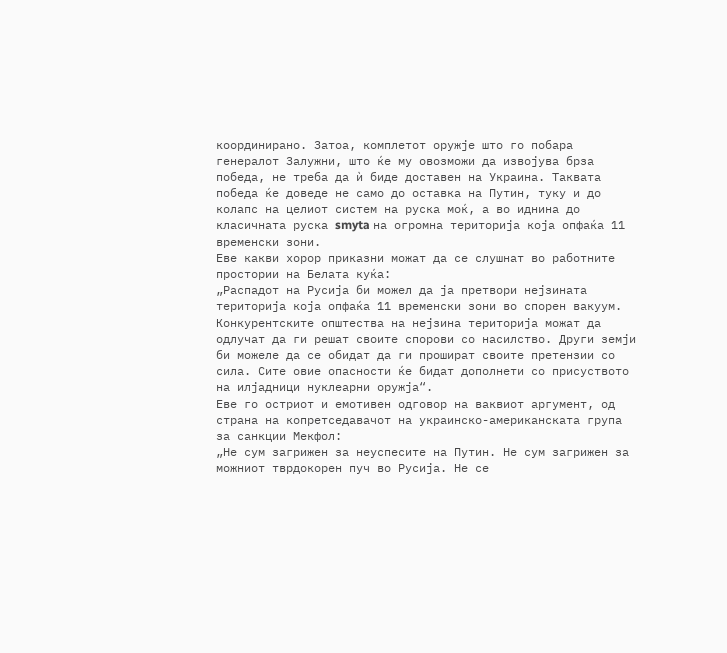координирано. Затоа, комплетот оружје што го побара генералот Залужни, што ќе му овозможи да извојува брза победа, не треба да ѝ биде доставен на Украина. Таквата победа ќе доведе не само до оставка на Путин, туку и до колапс на целиот систем на руска моќ, а во иднина до класичната руска smyta на огромна територија која опфаќа 11 временски зони.
Еве какви хорор приказни можат да се слушнат во работните простории на Белата куќа:
„Распадот на Русија би можел да ја претвори нејзината територија која опфаќа 11 временски зони во спорен вакуум. Конкурентските општества на нејзина територија можат да одлучат да ги решат своите спорови со насилство. Други земји би можеле да се обидат да ги прошират своите претензии со сила. Сите овие опасности ќе бидат дополнети со присуството на илјадници нуклеарни оружја“.
Еве го остриот и емотивен одговор на ваквиот аргумент, од страна на копретседавачот на украинско-американската група за санкции Мекфол:
„Не сум загрижен за неуспесите на Путин. Не сум загрижен за можниот тврдокорен пуч во Русија. Не се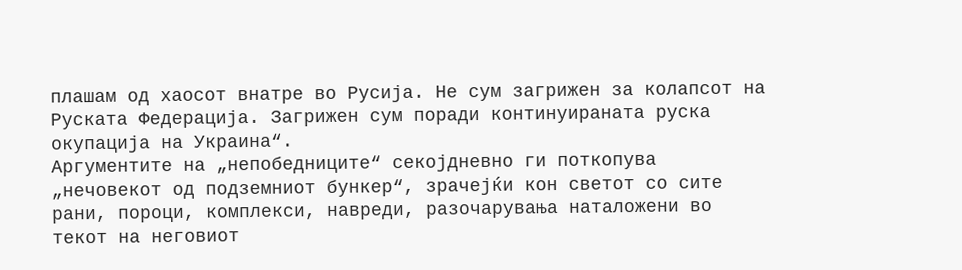плашам од хаосот внатре во Русија. Не сум загрижен за колапсот на Руската Федерација. Загрижен сум поради континуираната руска окупација на Украина“.
Аргументите на „непобедниците“ секојдневно ги поткопува „нечовекот од подземниот бункер“, зрачејќи кон светот со сите рани, пороци, комплекси, навреди, разочарувања наталожени во текот на неговиот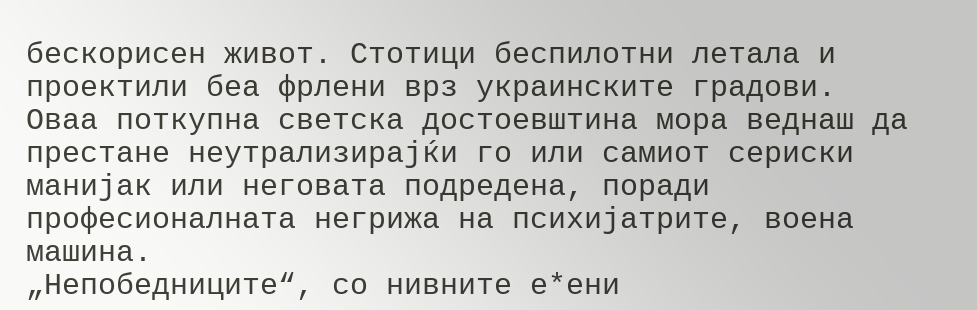бескорисен живот. Стотици беспилотни летала и проектили беа фрлени врз украинските градови.
Оваа поткупна светска достоевштина мора веднаш да престане неутрализирајќи го или самиот сериски манијак или неговата подредена, поради професионалната негрижа на психијатрите, воена машина.
„Непобедниците“, со нивните е*ени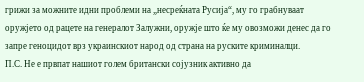грижи за можните идни проблеми на „несреќната Русија“, му го грабнуваат оружјето од рацете на генералот Залужни, оружје што ќе му овозможи денес да го запре геноцидот врз украинскиот народ од страна на руските криминалци.
П.С. Не е првпат нашиот голем британски сојузник активно да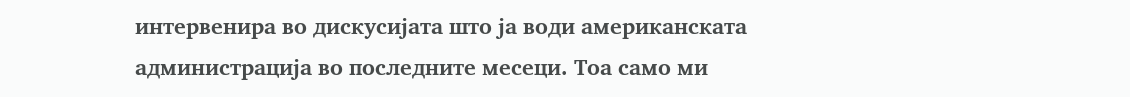интервенира во дискусијата што ја води американската администрација во последните месеци. Тоа само ми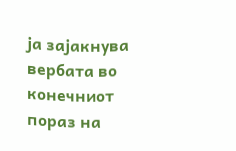ја зајакнува вербата во конечниот пораз на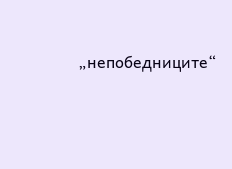„непобедниците“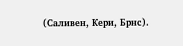(Саливен, Кери, Брнс).